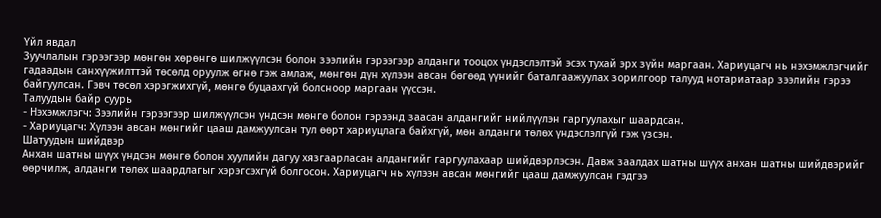Үйл явдал
Зуучлалын гэрээгээр мөнгөн хөрөнгө шилжүүлсэн болон зээлийн гэрээгээр алданги тооцох үндэслэлтэй эсэх тухай эрх зүйн маргаан. Хариуцагч нь нэхэмжлэгчийг гадаадын санхүүжилттэй төсөлд оруулж өгнө гэж амлаж, мөнгөн дүн хүлээн авсан бөгөөд үүнийг баталгаажуулах зорилгоор талууд нотариатаар зээлийн гэрээ байгуулсан. Гэвч төсөл хэрэгжихгүй, мөнгө буцаахгүй болсноор маргаан үүссэн.
Талуудын байр суурь
- Нэхэмжлэгч: Зээлийн гэрээгээр шилжүүлсэн үндсэн мөнгө болон гэрээнд заасан алдангийг нийлүүлэн гаргуулахыг шаардсан.
- Хариуцагч: Хүлээн авсан мөнгийг цааш дамжуулсан тул өөрт хариуцлага байхгүй, мөн алданги төлөх үндэслэлгүй гэж үзсэн.
Шатуудын шийдвэр
Анхан шатны шүүх үндсэн мөнгө болон хуулийн дагуу хязгаарласан алдангийг гаргуулахаар шийдвэрлэсэн. Давж заалдах шатны шүүх анхан шатны шийдвэрийг өөрчилж, алданги төлөх шаардлагыг хэрэгсэхгүй болгосон. Хариуцагч нь хүлээн авсан мөнгийг цааш дамжуулсан гэдгээ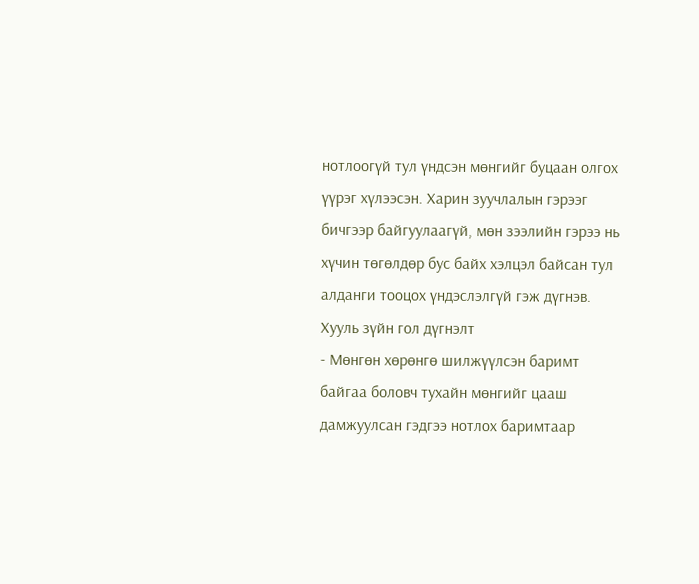нотлоогүй тул үндсэн мөнгийг буцаан олгох үүрэг хүлээсэн. Харин зуучлалын гэрээг бичгээр байгуулаагүй, мөн зээлийн гэрээ нь хүчин төгөлдөр бус байх хэлцэл байсан тул алданги тооцох үндэслэлгүй гэж дүгнэв.
Хууль зүйн гол дүгнэлт
- Мөнгөн хөрөнгө шилжүүлсэн баримт байгаа боловч тухайн мөнгийг цааш дамжуулсан гэдгээ нотлох баримтаар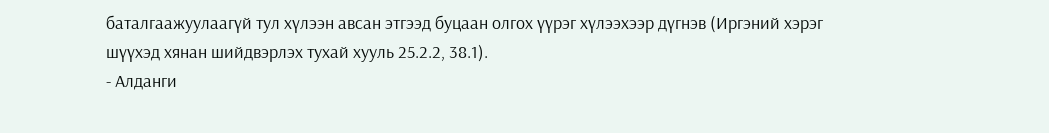баталгаажуулаагүй тул хүлээн авсан этгээд буцаан олгох үүрэг хүлээхээр дүгнэв (Иргэний хэрэг шүүхэд хянан шийдвэрлэх тухай хууль 25.2.2, 38.1).
- Алданги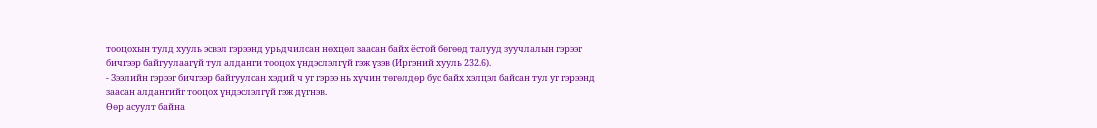тооцохын тулд хууль эсвэл гэрээнд урьдчилсан нөхцөл заасан байх ёстой бөгөөд талууд зуучлалын гэрээг бичгээр байгуулаагүй тул алданги тооцох үндэслэлгүй гэж үзэв (Иргэний хууль 232.6).
- Зээлийн гэрээг бичгээр байгуулсан хэдий ч уг гэрээ нь хүчин төгөлдөр бус байх хэлцэл байсан тул уг гэрээнд заасан алдангийг тооцох үндэслэлгүй гэж дүгнэв.
Өөр асуулт байна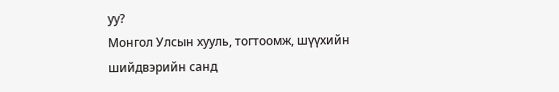уу?
Монгол Улсын хууль, тогтоомж, шүүхийн шийдвэрийн санд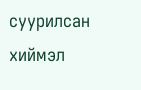суурилсан хиймэл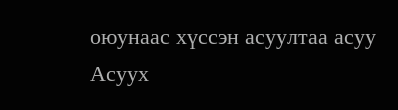оюунаас хүссэн асуултаа асуу
Асуух